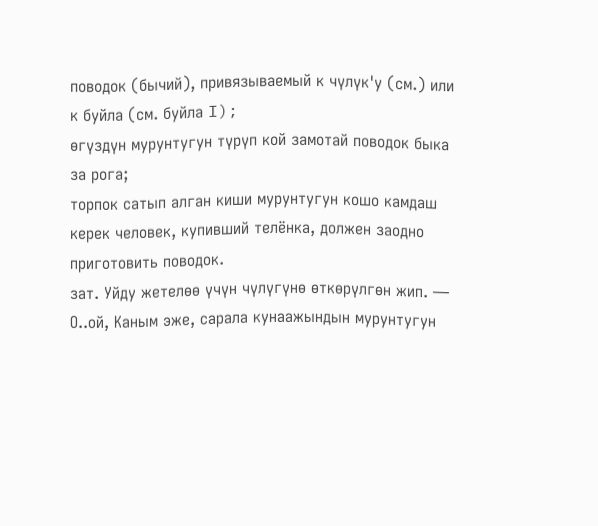поводок (бычий), привязываемый к чүлүк'у (см.) или к буйла (см. буйла I);
өгүздүн мурунтугун түрүп кой замотай поводок быка за рога;
торпок сатып алган киши мурунтугун кошо камдаш керек человек, купивший телёнка, должен заодно приготовить поводок.
зат. Уйду жетелөө үчүн чүлүгүнө өткөрүлгөн жип. — О..ой, Каным эже, сарала кунаажындын мурунтугун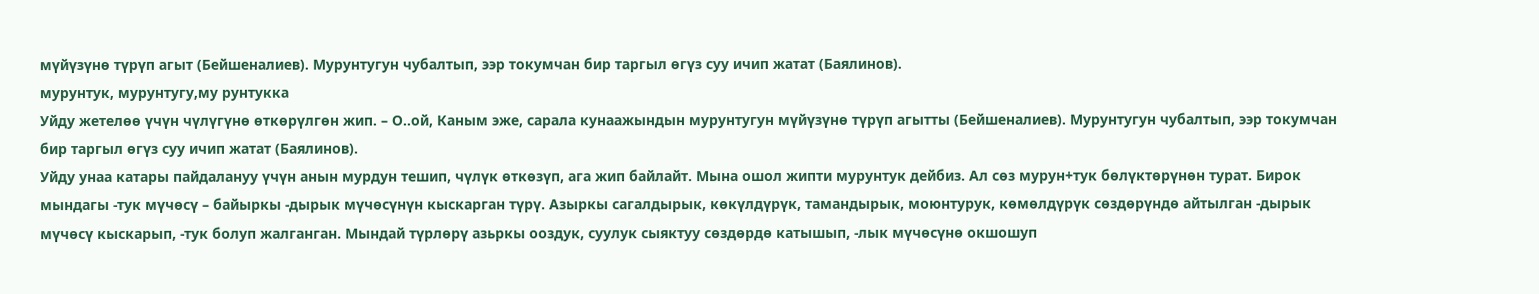мүйүзүнө түрүп агыт (Бейшеналиев). Мурунтугун чубалтып, ээр токумчан бир таргыл өгүз суу ичип жатат (Баялинов).
мурунтук, мурунтугу,му рунтукка
Уйду жетелөө үчүн чүлүгүнө өткөрүлгөн жип. – О..ой, Каным эже, сарала кунаажындын мурунтугун мүйүзүнө түрүп агытты (Бейшеналиев). Мурунтугун чубалтып, ээр токумчан бир таргыл өгүз суу ичип жатат (Баялинов).
Уйду унаа катары пайдалануу үчүн анын мурдун тешип, чүлүк өткөзүп, ага жип байлайт. Мына ошол жипти мурунтук дейбиз. Ал сөз мурун+тук бөлүктөрүнөн турат. Бирок мындагы -тук мүчөсү – байыркы -дырык мүчөсүнүн кыскарган түрү. Азыркы сагалдырык, көкүлдүрүк, тамандырык, моюнтурук, көмөлдүрүк сөздөрүндө айтылган -дырык мүчөсү кыскарып, -тук болуп жалганган. Мындай түрлөрү азьркы ооздук, суулук сыяктуу сөздөрдө катышып, -лык мүчөсүнө окшошуп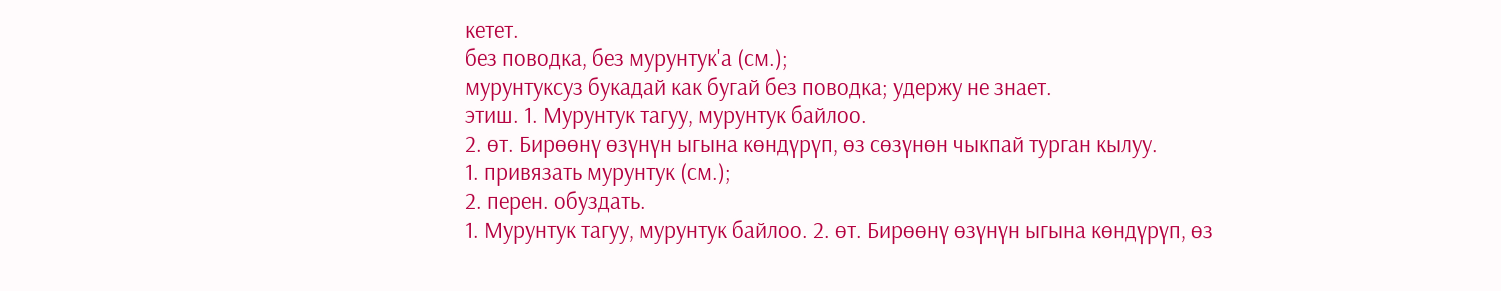кетет.
без поводка, без мурунтук'а (см.);
мурунтуксуз букадай как бугай без поводка; удержу не знает.
этиш. 1. Мурунтук тагуу, мурунтук байлоо.
2. өт. Бирөөнү өзүнүн ыгына көндүрүп, өз сөзүнөн чыкпай турган кылуу.
1. привязать мурунтук (см.);
2. перен. обуздать.
1. Мурунтук тагуу, мурунтук байлоо. 2. өт. Бирөөнү өзүнүн ыгына көндүрүп, өз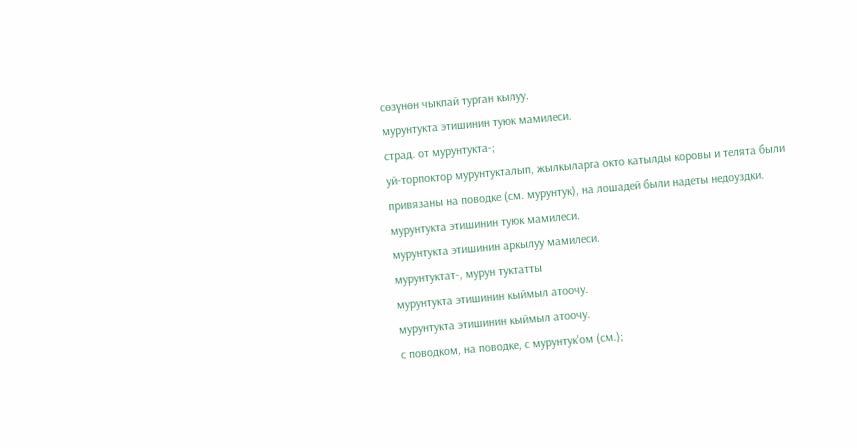сөзүнөн чыкпай турган кылуу.
мурунтукта этишинин туюк мамилеси.
страд. от мурунтукта-;
уй-торпоктор мурунтукталып, жылкыларга окто катылды коровы и телята были привязаны на поводке (см. мурунтук), на лошадей были надеты недоуздки.
мурунтукта этишинин туюк мамилеси.
мурунтукта этишинин аркылуу мамилеси.
мурунтуктат-, мурун туктатты
мурунтукта этишинин кыймыл атоочу.
мурунтукта этишинин кыймыл атоочу.
с поводком, на поводке, с мурунтук'ом (см.);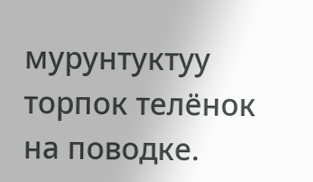мурунтуктуу торпок телёнок на поводке.